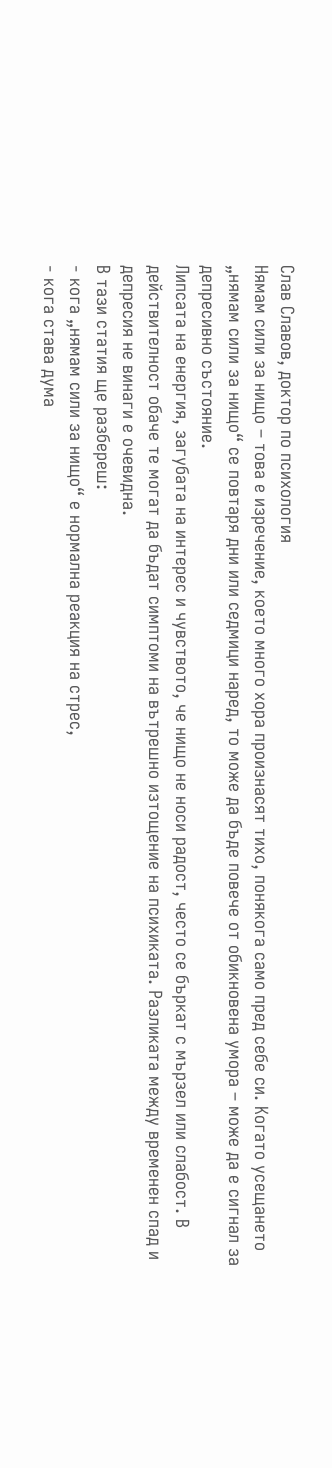Слав Славов, доктор по психология
Нямам сили за нищо – това е изречение, което много хора произнасят тихо, понякога само пред себе си. Когато усещането „нямам сили за нищо“ се повтаря дни или седмици наред, то може да бъде повече от обикновена умора – може да е сигнал за депресивно състояние.
Липсата на енергия, загубата на интерес и чувството, че нищо не носи радост, често се бъркат с мързел или слабост. В действителност обаче те могат да бъдат симптоми на вътрешно изтощение на психиката. Разликата между временен спад и депресия не винаги е очевидна.
В тази статия ще разбереш:
- кога „нямам сили за нищо“ е нормална реакция на стрес,
- кога става дума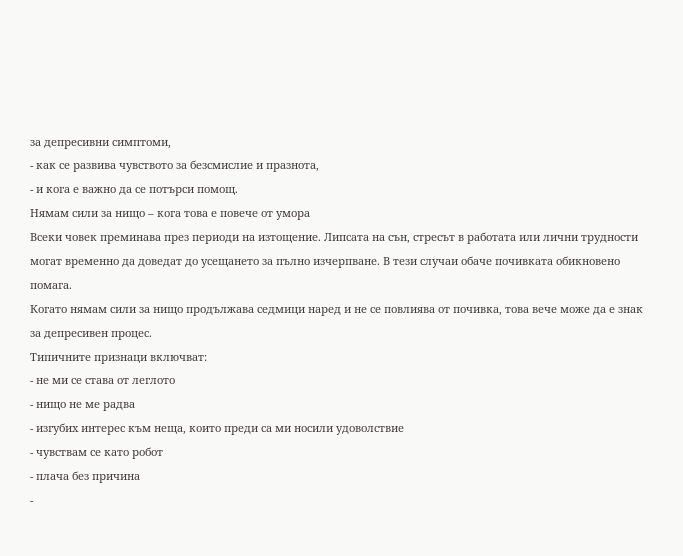за депресивни симптоми,
- как се развива чувството за безсмислие и празнота,
- и кога е важно да се потърси помощ.
Нямам сили за нищо – кога това е повече от умора
Всеки човек преминава през периоди на изтощение. Липсата на сън, стресът в работата или лични трудности могат временно да доведат до усещането за пълно изчерпване. В тези случаи обаче почивката обикновено помага.
Когато нямам сили за нищо продължава седмици наред и не се повлиява от почивка, това вече може да е знак за депресивен процес.
Типичните признаци включват:
- не ми се става от леглото
- нищо не ме радва
- изгубих интерес към неща, които преди са ми носили удоволствие
- чувствам се като робот
- плача без причина
-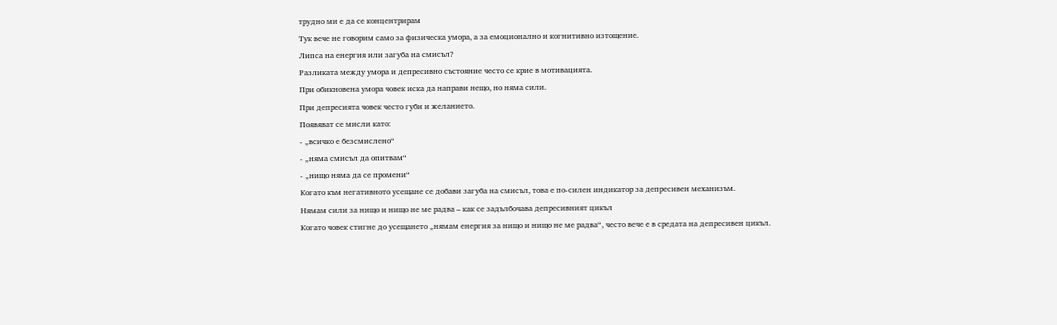трудно ми е да се концентрирам
Тук вече не говорим само за физическа умора, а за емоционално и когнитивно изтощение.
Липса на енергия или загуба на смисъл?
Разликата между умора и депресивно състояние често се крие в мотивацията.
При обикновена умора човек иска да направи нещо, но няма сили.
При депресията човек често губи и желанието.
Появяват се мисли като:
- „всичко е безсмислено“
- „няма смисъл да опитвам“
- „нищо няма да се промени“
Когато към негативното усещане се добави загуба на смисъл, това е по-силен индикатор за депресивен механизъм.
Нямам сили за нищо и нищо не ме радва – как се задълбочава депресивният цикъл
Когато човек стигне до усещането „нямам енергия за нищо и нищо не ме радва“, често вече е в средата на депресивен цикъл.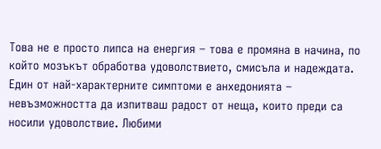Това не е просто липса на енергия – това е промяна в начина, по който мозъкът обработва удоволствието, смисъла и надеждата.
Един от най-характерните симптоми е анхедонията – невъзможността да изпитваш радост от неща, които преди са носили удоволствие. Любими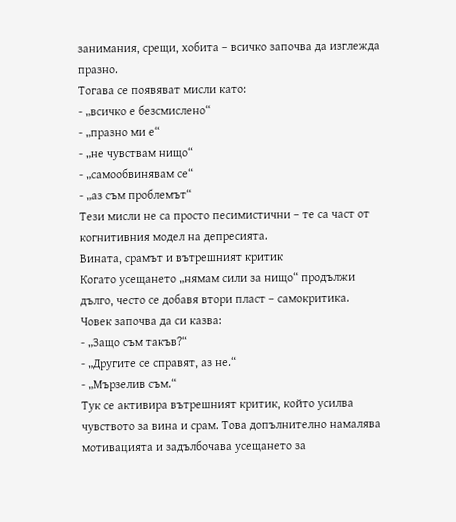занимания, срещи, хобита – всичко започва да изглежда празно.
Тогава се появяват мисли като:
- „всичко е безсмислено“
- „празно ми е“
- „не чувствам нищо“
- „самообвинявам се“
- „аз съм проблемът“
Тези мисли не са просто песимистични – те са част от когнитивния модел на депресията.
Вината, срамът и вътрешният критик
Когато усещането „нямам сили за нищо“ продължи дълго, често се добавя втори пласт – самокритика.
Човек започва да си казва:
- „Защо съм такъв?“
- „Другите се справят, аз не.“
- „Мързелив съм.“
Тук се активира вътрешният критик, който усилва чувството за вина и срам. Това допълнително намалява мотивацията и задълбочава усещането за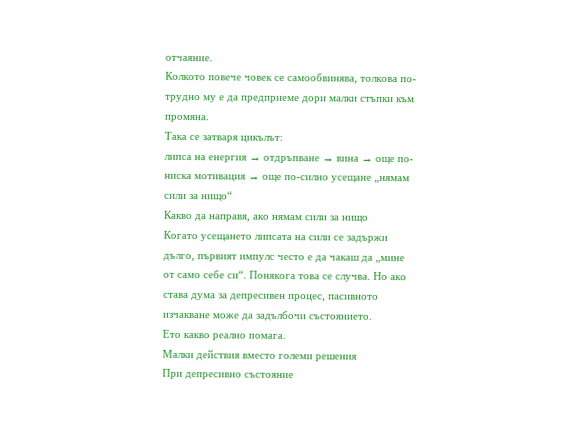отчаяние.
Колкото повече човек се самообвинява, толкова по-трудно му е да предприеме дори малки стъпки към промяна.
Така се затваря цикълът:
липса на енергия → отдръпване → вина → още по-ниска мотивация → още по-силно усещане „нямам сили за нищо“
Какво да направя, ако нямам сили за нищо
Когато усещането липсата на сили се задържи дълго, първият импулс често е да чакаш да „минe от само себе си“. Понякога това се случва. Но ако става дума за депресивен процес, пасивното изчакване може да задълбочи състоянието.
Ето какво реално помага.
Малки действия вместо големи решения
При депресивно състояние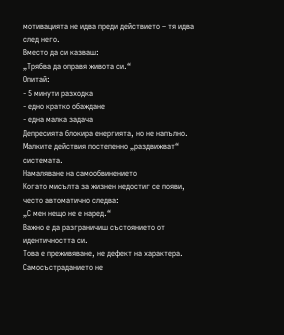мотивацията не идва преди действието – тя идва след него.
Вместо да си казваш:
„Трябва да оправя живота си.“
Опитай:
- 5 минути разходка
- едно кратко обаждане
- една малка задача
Депресията блокира енергията, но не напълно. Малките действия постепенно „раздвижват“ системата.
Намаляване на самообвинението
Когато мисълта за жизнен недостиг се появи, често автоматично следва:
„С мен нещо не е наред.“
Важно е да разграничиш състоянието от идентичността си.
Това е преживяване, не дефект на характера.
Самосъстраданието не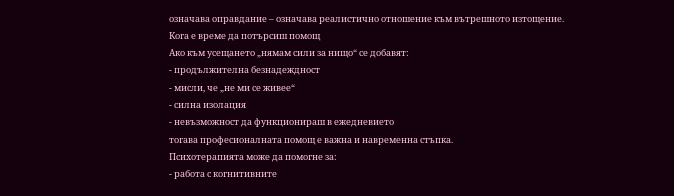означава оправдание – означава реалистично отношение към вътрешното изтощение.
Кога е време да потърсиш помощ
Ако към усещането „нямам сили за нищо“ се добавят:
- продължителна безнадеждност
- мисли, че „не ми се живее“
- силна изолация
- невъзможност да функционираш в ежедневието
тогава професионалната помощ е важна и навременна стъпка.
Психотерапията може да помогне за:
- работа с когнитивните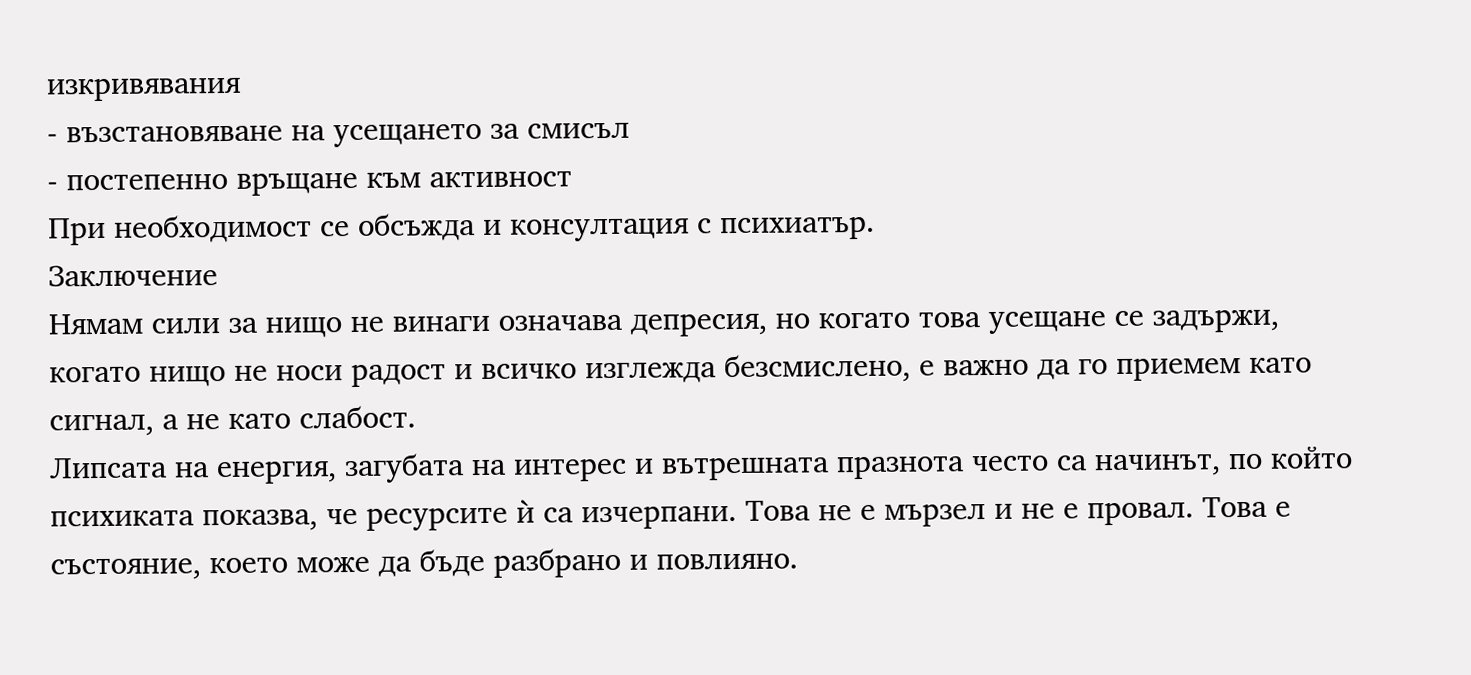изкривявания
- възстановяване на усещането за смисъл
- постепенно връщане към активност
При необходимост се обсъжда и консултация с психиатър.
Заключение
Нямам сили за нищо не винаги означава депресия, но когато това усещане се задържи, когато нищо не носи радост и всичко изглежда безсмислено, е важно да го приемем като сигнал, а не като слабост.
Липсата на енергия, загубата на интерес и вътрешната празнота често са начинът, по който психиката показва, че ресурсите ѝ са изчерпани. Това не е мързел и не е провал. Това е състояние, което може да бъде разбрано и повлияно.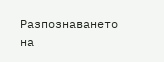Разпознаването на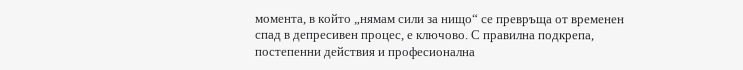момента, в който „нямам сили за нищо“ се превръща от временен спад в депресивен процес, е ключово. С правилна подкрепа, постепенни действия и професионална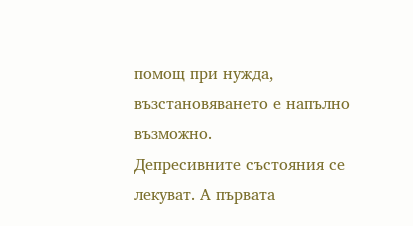помощ при нужда, възстановяването е напълно възможно.
Депресивните състояния се лекуват. А първата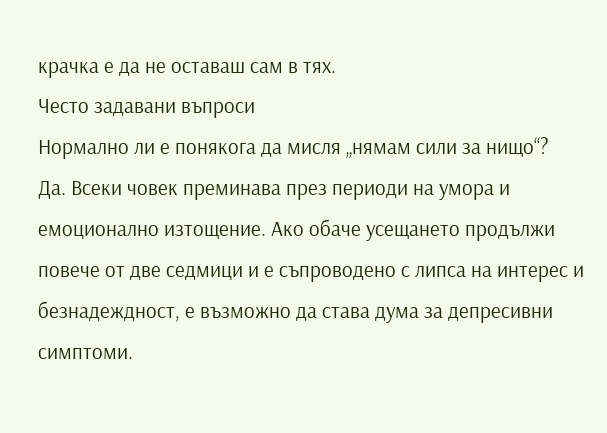крачка е да не оставаш сам в тях.
Често задавани въпроси
Нормално ли е понякога да мисля „нямам сили за нищо“?
Да. Всеки човек преминава през периоди на умора и емоционално изтощение. Ако обаче усещането продължи повече от две седмици и е съпроводено с липса на интерес и безнадеждност, е възможно да става дума за депресивни симптоми.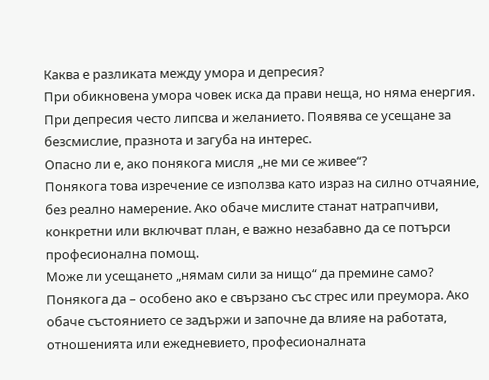Каква е разликата между умора и депресия?
При обикновена умора човек иска да прави неща, но няма енергия. При депресия често липсва и желанието. Появява се усещане за безсмислие, празнота и загуба на интерес.
Опасно ли е, ако понякога мисля „не ми се живее“?
Понякога това изречение се използва като израз на силно отчаяние, без реално намерение. Ако обаче мислите станат натрапчиви, конкретни или включват план, е важно незабавно да се потърси професионална помощ.
Може ли усещането „нямам сили за нищо“ да премине само?
Понякога да – особено ако е свързано със стрес или преумора. Ако обаче състоянието се задържи и започне да влияе на работата, отношенията или ежедневието, професионалната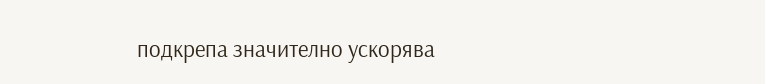подкрепа значително ускорява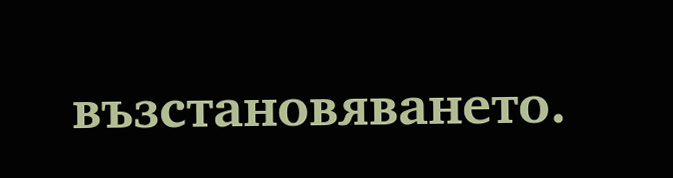възстановяването.